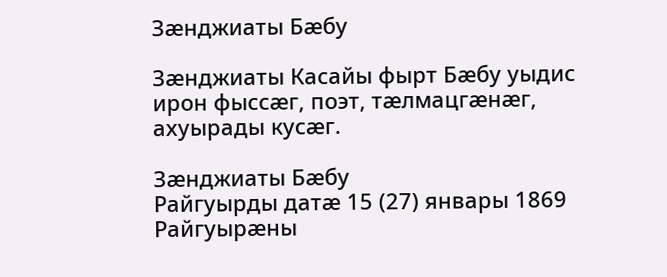Зæнджиаты Бæбу

Зæнджиаты Касайы фырт Бæбу уыдис ирон фыссæг, поэт, тæлмацгæнæг, ахуырады кусæг.

Зæнджиаты Бæбу
Райгуырды датæ 15 (27) январы 1869
Райгуырæны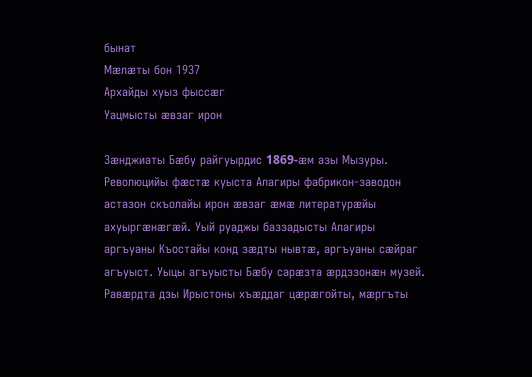бынат
Мæлæты бон 1937
Архайды хуыз фыссæг
Уацмысты æвзаг ирон

Зæнджиаты Бæбу райгуырдис 1869-æм азы Мызуры. Революцийы фæстæ куыста Алагиры фабрикон-заводон астазон скъолайы ирон æвзаг æмæ литературæйы ахуыргæнæгæй. Уый руаджы баззадысты Алагиры аргъуаны Къостайы конд зæдты нывтæ, аргъуаны сæйраг агъуыст. Уыцы агъуысты Бæбу сарæзта æрдззонæн музей. Равæрдта дзы Ирыстоны хъæддаг цæрæгойты, мæргъты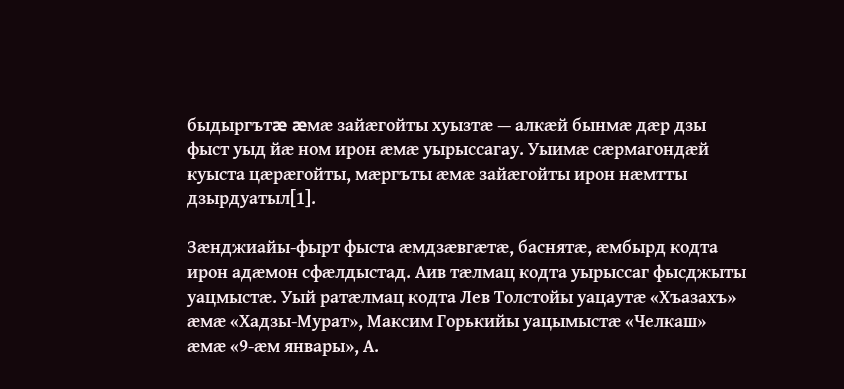быдыргътæ æмæ зайæгойты хуызтæ — алкæй бынмæ дæр дзы фыст уыд йæ ном ирон æмæ уырыссагау. Уыимæ сæрмагондæй куыста цæрæгойты, мæргъты æмæ зайæгойты ирон нæмтты дзырдуатыл[1].

Зæнджиайы-фырт фыста æмдзæвгæтæ, баснятæ, æмбырд кодта ирон адæмон сфæлдыстад. Аив тæлмац кодта уырыссаг фысджыты уацмыстæ. Уый ратæлмац кодта Лев Толстойы уацаутæ «Хъазахъ» æмæ «Хадзы-Мурат», Максим Горькийы уацымыстæ «Челкаш» æмæ «9-æм январы», А.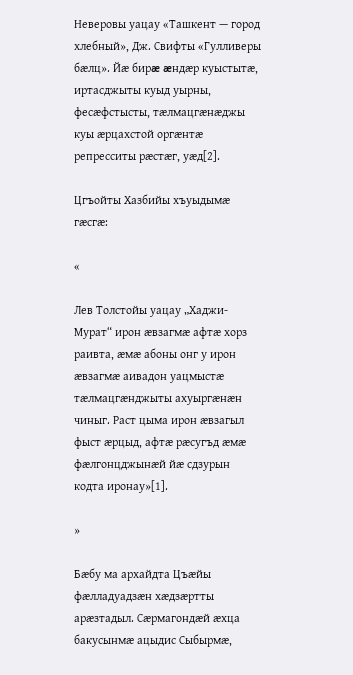Неверовы уацау «Ташкент — город хлебный», Дж. Свифты «Гулливеры бæлц». Йæ бирæ æндæр куыстытæ, иртасджыты куыд уырны, фесæфстысты, тæлмацгæнæджы куы æрцахстой оргæнтæ репресситы рæстæг, уæд[2].

Цгъойты Хазбийы хъуыдымæ гæсгæ:

«

Лев Толстойы уацау „Хаджи-Мурат“ ирон æвзагмæ афтæ хорз раивта, æмæ абоны онг у ирон æвзагмæ аивадон уацмыстæ тæлмацгæнджыты ахуыргæнæн чиныг. Раст цыма ирон æвзагыл фыст æрцыд, афтæ рæсугъд æмæ фæлгонцджынæй йæ сдзурын кодта иронау»[1].

»

Бæбу ма архайдта Цъæйы фæлладуадзæн хæдзæртты арæзтадыл. Сæрмагондæй æхца бакусынмæ ацыдис Сыбырмæ,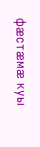фæстæмæ куы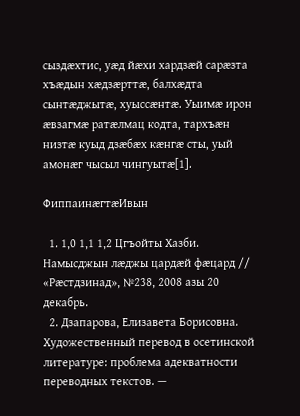сыздæхтис, уæд йæхи хардзæй сарæзта хъæдын хæдзæрттæ, балхæдта сынтæджытæ, хуыссæнтæ. Уыимæ ирон æвзагмæ ратæлмац кодта, тархъæн низтæ куыд дзæбæх кæнгæ сты, уый амонæг чысыл чингуытæ[1].

ФиппаинæгтæИвын

  1. 1,0 1,1 1,2 Цгъойты Хазби. Намысджын лæджы цардæй фæцард // «Рæстдзинад», №238, 2008 азы 20 декабрь.
  2. Дзапарова, Елизавета Борисовна. Художественный перевод в осетинской литературе: проблема адекватности переводных текстов. —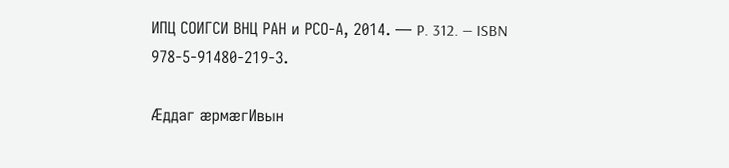ИПЦ СОИГСИ ВНЦ РАН и РСО-А, 2014. — P. 312. — ISBN 978-5-91480-219-3.

Æддаг æрмæгИвын